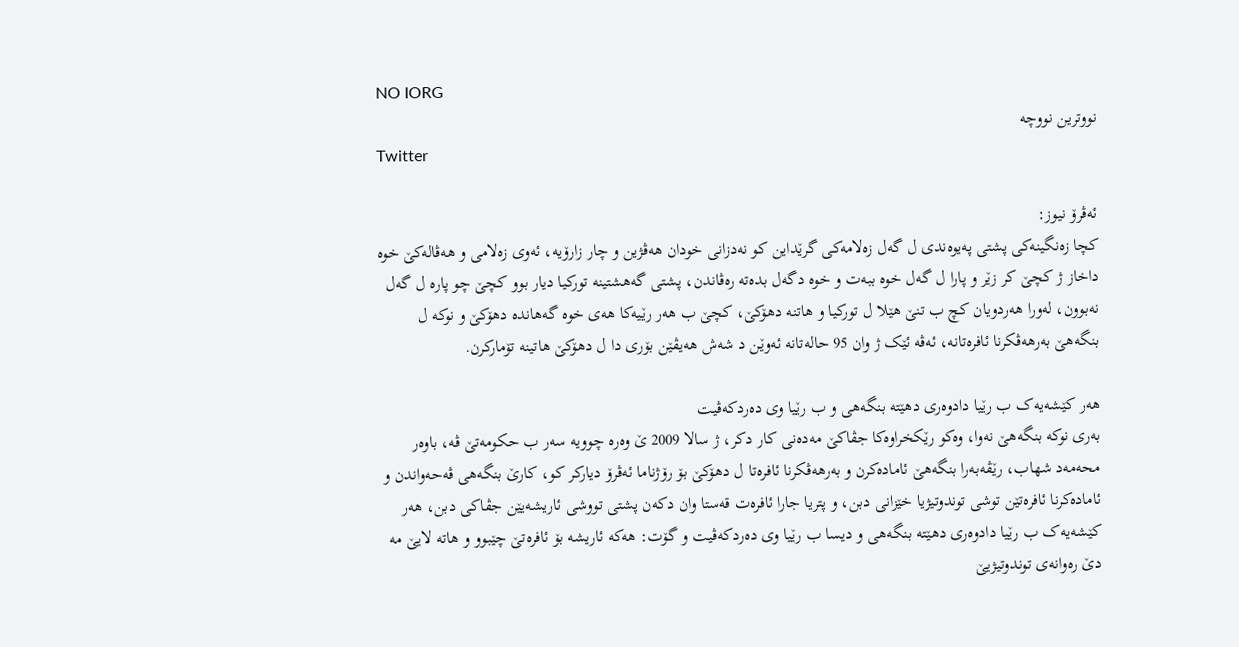NO IORG
نووترين نووچه
Twitter

ئه‌ڤرۆ نيوز:
کچا زەنگینەکی پشتی پەیوەندی ل گەل زەلامەکی گرێداین کو نەدزانی خودان ھەڤژین و چار زارۆیە، ئەوی زەلامی و ھەڤالەکێ خوە داخاز ژ کچێ کر زێر و پارا ل گەل خوە ببەت و خوە دگەل بدەتە رەڤاندن، پشتی گەھشتینە تورکیا دیار بوو کچێ چو پارە ل گەل نەبوون، لەورا ھەردویان کچ ب تنێ ھێلا ل تورکیا و ھاتنە دھۆکێ، کچێ ب ھەر رێیەکا ھەی خوە گەھاندە دھۆکێ و نوکە ل بنگەھێ بەرھەڤکرنا ئافرەتانە، ئەڤە ئێک ژ وان 95 حالەتانە ئەوێن د شەش ھەیڤێن بۆری دا ل دھۆکێ ھاتینە تۆمارکرن.

ھەر کێشەیەک ب رێیا دادوەری دھێتە بنگەھی و ب رێیا وی دەردکەڤیت
بەری نوکە بنگەھێ نەوا، وەکو رێکخراوەکا جڤاکێ مەدەنی کار دکر، ژ سالا 2009 ێ وەرە چوویە سەر ب حکومەتێ ڤە، باوەر محەمەد شھاب، رێڤەبەرا بنگەھێ ئامادەکرن و بەرھەڤکرنا ئافرەتا ل دھۆکێ بۆ رۆژناما ئەڤرۆ دیارکر کو، کارێ بنگەھی ڤەحەواندن و ئامادەکرنا ئافرەتێن توشی توندوتیژیا خێزانی دبن، و پتریا جارا ئافرەت قەستا وان دکەن پشتی تووشی ئاریشەیێن جڤاکی دبن، ھەر کێشەیەک ب رێیا دادوەری دھێتە بنگەھی و دیسا ب رێیا وی دەردکەڤیت و گۆت: ھەکە ئاریشە بۆ ئافرەتێ چێبوو و ھاتە لایێ مە دێ رەوانەی توندوتیژیێ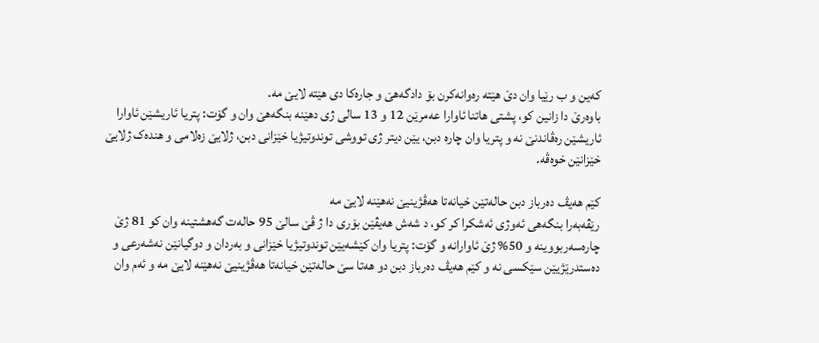کەین و ب رێیا وان دێ ھێتە رەوانەکرن بۆ دادگەھێ و جارەکا دی ھێتە لایێ مە.
باوەرێ دا زانین کو، پشتی ھاتنا ئاوارا عەمرێن 12 و 13 سالی ژی دھێنە بنگەھێ وان و گۆت: پتریا ئاریشێن ئاوارا ئاریشێن رەڤاندنێ نە و پتریا وان چارە دبن، یێن دیتر ژی تووشی توندوتیژیا خێزانی دبن، ژلایێ زەلامی و ھندەک ژلایێ خێزانێن خوەڤە.

کێم ھەیڤ دەرباز دبن حالەتێن خیانەتا ھەڤژینیێ نەھێنە لایێ مە
رێڤەبەرا بنگەھی ئەوژی ئەشکرا کر کو، د شەش ھەیڤێن بۆری دا ژ ڤێ سالێ 95 حالەت گەھشتینە وان کو 81 ژێ چارەسەربووینە و 50% ژێ ئاوارانە و گۆت: پتریا وان کێشەیێن توندوتیژیا خێزانی و بەردان و دوگیانێن نەشەرعی و دەستدرێژیێن سێکسی نە و کێم ھەیڤ دەرباز دبن دو ھەتا سێ حالەتێن خیانەتا ھەڤژینیێ نەھێنە لایێ مە و ئەم وان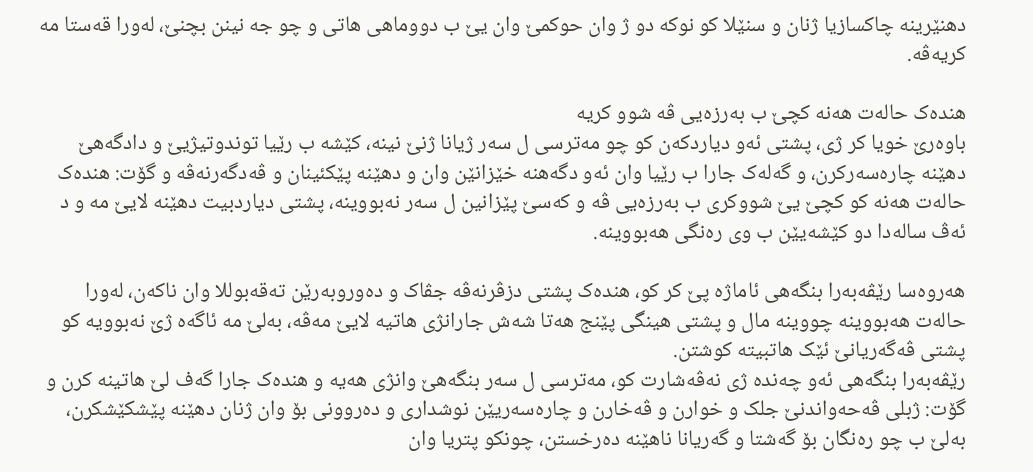دھنێرینە چاکسازیا ژنان و سنێلا کو نوکە دو ژ وان حوکمێ وان یێ ب دووماھی ھاتی و چو جە نینن بچنێ، لەورا قەستا مە کریەڤە.

ھندەک حالەت ھەنە کچێ ب بەرزەیی ڤە شوو کریە
باوەرێ خویا کر ژی، پشتی ئەو دیاردکەن کو چو مەترسی ل سەر ژیانا ژنێ نینە، کێشە ب رێیا توندوتیژیێ و دادگەھێ دھێنە چارەسەرکرن، و گەلەک جارا ب رێیا وان ئەو دگەھنە خێزانێن وان و دھێنە پێکئینان و ڤەدگەرنەڤە و گۆت: ھندەک حالەت ھەنە کو کچێ یێ شووکری ب بەرزەیی ڤە و کەسێ پێزانین ل سەر نەبووینە، پشتی دیاردبیت دھێنە لایێ مە و د ئەڤ سالەدا دو کێشەیێن ب وی رەنگی ھەبووینە.

ھەروەسا رێڤەبەرا بنگەھی ئاماژە پێ کر کو، ھندەک پشتی دزڤرنەڤە جڤاک و دەوروبەرێن تەقەبوللا وان ناکەن، لەورا حالەت ھەبووینە چووینە مال و پشتی ھینگی پێنج ھەتا شەش جارانژی ھاتیە لایێ مەڤە، بەلێ مە ئاگەە ژێ نەبوویە کو پشتی ڤەگەریانێ ئێک ھاتبیتە کوشتن.
رێڤەبەرا بنگەھی ئەو چەندە ژی نەڤەشارت کو، مەترسی ل سەر بنگەھێ وانژی ھەیە و ھندەک جارا گەف لێ ھاتینە کرن و گۆت: ژبلی ڤەحەواندنێ جلک و خوارن و ڤەخارن و چارەسەریێن نوشداری و دەروونی بۆ وان ژنان دھێنە پێشکێشکرن، بەلێ ب چو رەنگان بۆ گەشتا و گەریانا ناھێنە دەرخستن، چونکو پتریا وان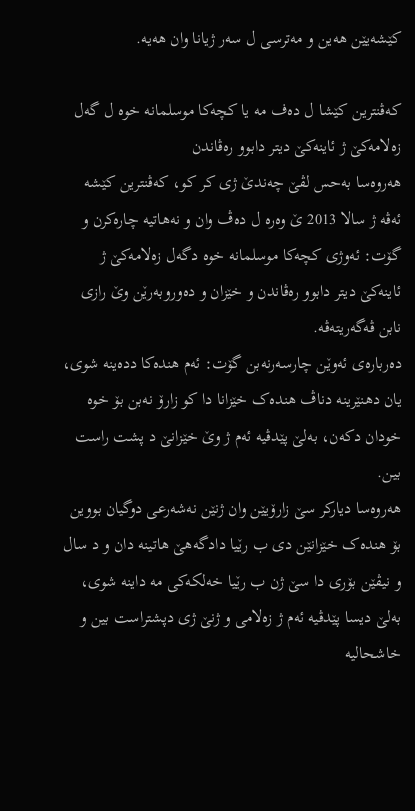کێشەیێن ھەین و مەترسی ل سەر ژیانا وان ھەیە.

کەڤنترین کێشا ل دەف مە یا کچەکا موسلمانە خوە ل گەل زەلامەکێ ژ ئاینەکێ دیتر دابوو رەڤاندن
ھەروەسا بەحس لڤێ چەندێ ژی کر کو، کەڤنترین کێشە ئەڤە ژ سالا 2013 ێ وەرە ل دەڤ وان و نەھاتیە چارەکرن و گۆت: ئەوژی کچەکا موسلمانە خوە دگەل زەلامەکێ ژ ئاینەکێ دیتر دابوو رەڤاندن و خێزان و دەوروبەرێن وێ رازی نابن ڤەگەریتەڤە.
دەربارەی ئەوێن چارسەرنەبن گۆت: ئەم ھندەکا ددەینە شوی، یان دھنێرینە دناڤ ھندەک خێزانا دا کو زارۆ نەبن بۆ خوە خودان دکەن، بەلێ پێدڤیە ئەم ژ وێ خێزانێ د پشت راست بین.
ھەروەسا دیارکر سێ زارۆیێن وان ژنێن نەشەرعی دوگیان بووین بۆ ھندەک خێزانێن دی ب رێیا دادگەھێ ھاتینە دان و د سال و نیڤێن بۆری دا سێ ژن ب رێیا خەلکەکی مە داینە شوی، بەلێ دیسا پێدڤیە ئەم ژ زەلامی و ژنێ ژی دپشتراست بین و خاشحالیە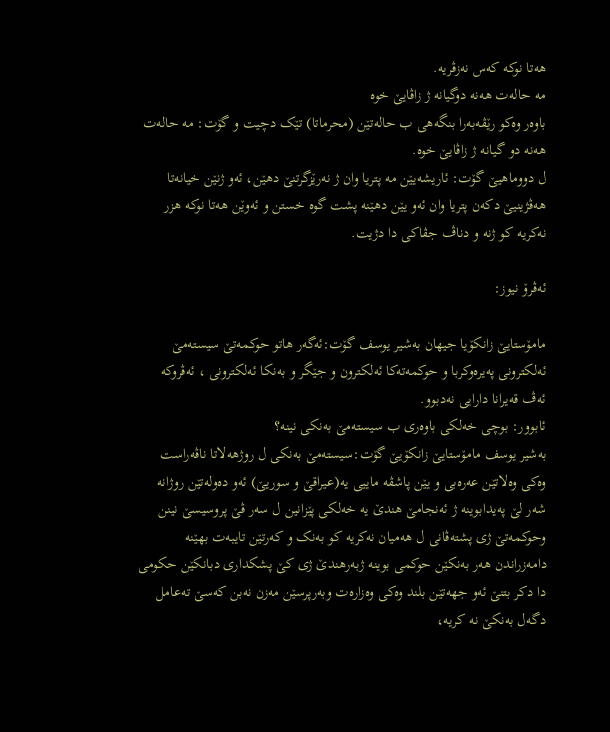ھەتا نوکە کەس نەزڤریە.
مە حالەت ھەنە دوگیانە ژ زاڤایێ خوە
باوەر وەکو رێڤەبەرا بنگەھی ب حالەتێن (محرماتا) تێک دچیت و گۆت: مە حالەت ھەنە دو گیانە ژ زاڤایێ خوە.
ل دووماھیێ گۆت: ئاریشەیێن مە پتریا وان ژ نەرێزگرتنێ دھێن، ئەو ژنێن خیانەتا ھەڤژینیێ دکەن پتریا وان ئەو یێن دھێنە پشت گوە خستن و ئەوێن ھەتا نوکە ھزر نەکریە کو ژنە و دناڤ جڤاکی دا دژیت.

ئەڤرۆ نیوز:

مامۆستایێ زانکۆیا جیھان بەشیر یوسف گۆت:ئەگەر ھاتو حوکمەتێ سیستەمێ ئەلکترونی پەیرەوکربا و حوکمەتەکا ئەلکترون و جێگر و بەنکا ئەلکترونی ، ئەڤروکە ئەڤ قەیرانا دارایی نەدبوو.
ئابوور: بوچی خەلکی باوەری ب سیستەمێ بەنکی نینە؟
بەشیر یوسف مامۆستایێ زانکۆیێ گۆت:سیستەمێ بەنکی ل روژھەلاتا ناڤەراست وەکی وەلاتێن عەرەبی و یێن پاشڤە ماییی یە(عیراقێ و سوریێ) ئەو دەولەتێن روژانە شەر لێ پەیدابوینە ژ ئەنجامێ ھندێ یە خەلکی پێزانین ل سەر ڤێ پروسیسێ نینن وحوکمەتێ ژی پشتەڤانی ل ھەمیان نەکریە کو بەنک و کەرتێن تایبەت بھێنە دامەزراندن ھەر بەنکێن حوکمی بوینە ژبەرھندێ ژی کێ پشکداری دبانکێن حکومی دا دکر بتنێ ئەو جھەتێن بلند وەکی وەزارەت وبەرپرسێن مەزن نەبن کەسێ تەعامل دگەل بەنکێ نە کریە،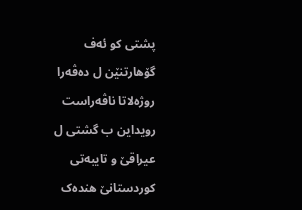پشتی کو ئەف گۆھارتنێن ل دەڤەرا روژەلاتا ناڤەراست رویداین ب گشتی ل عیراقێ و تایبەتی کوردستانێ ھندەک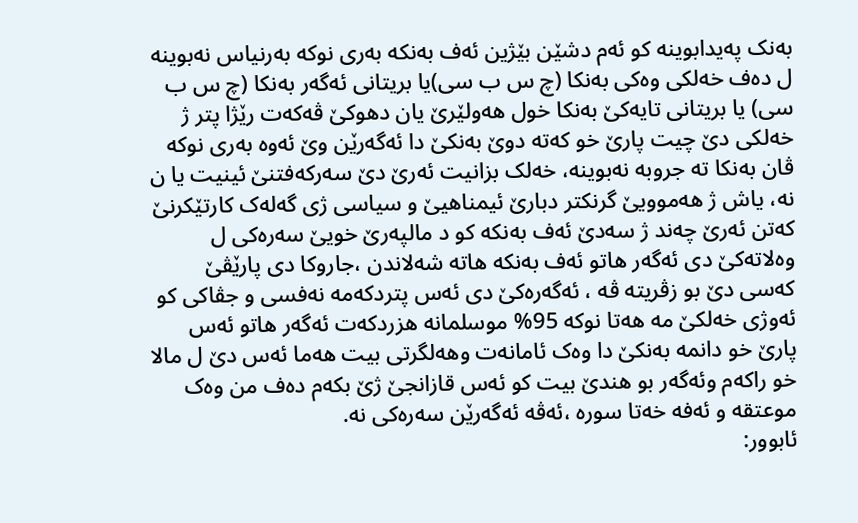بەنک پەیدابوینە کو ئەم دشێن بێژین ئەف بەنکە بەری نوکە بەرنیاس نەبوینە ل دەف خەلکی وەکی بەنکا (چ س ب سی)یا بریتانی ئەگەر بەنکا (چ س ب سی) یا بریتانی تایەکێ بەنکا خول ھەولێرێ یان دھوکێ ڤەکەت رێژا پتر ژ خەلکی دێ چیت پارێ خو کەتە دوێ بەنکێ دا ئەگەرێن وێ ئەوە بەری نوکە ڤان بەنکا تە جروبە نەبوینە، خەلک بزانیت ئەرێ دێ سەرکەفتنێ ئینیت یا ن نە، یاش ژ ھەموویێ گرنکتر دبارێ ئیمناھیێ و سیاسی ژی گەلەک کارتێکرنێ کەتن ئەرێ چەند ژ سەدێ ئەف بەنکە کو د مالپەرێ خویێ سەرەکی ل وەلاتەکێ دی ئەگەر ھاتو ئەف بەنکە ھاتە شەلاندن ،جاروکا دی پارێڤێ کەسی دێ بو زڤریتە ڤە ، ئەگەرەکێ دی ئەس پتردکەمە نەفسی و جڤاکی کو ئەوژی خەلکێ مە ھەتا نوکە 95% موسلمانە ھزردکەت ئەگەر ھاتو ئەس پارێ خو دانمە بەنکێ دا وەک ئامانەت وھەلگرتی بیت ھەما ئەس دێ ل مالا خو راکەم وئەگەر بو ھندێ بیت کو ئەس قازانجێ ژێ بکەم دەف من وەک موعتقە و ئەفە خەتا سورە ،ئەڤە ئەگەرێن سەرەکی نە.
ئابوور: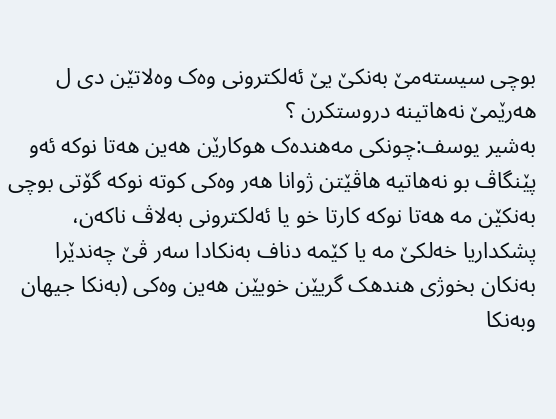بوچی سیستەمێ بەنکێ یێ ئەلکترونی وەک وەلاتێن دی ل ھەرێمێ نەھاتینە دروستکرن ؟
بەشیر یوسف:چونکی مەھندەک ھوکارێن ھەین ھەتا نوکە ئەو پێنگاڤ بو نەھاتیە ھاڤێتن ژوانا ھەر وەکی کوتە نوکە گۆتی بوچی بەنکێن مە ھەتا نوکە کارتا خو یا ئەلکترونی بەلاڤ ناکەن، پشکداریا خەلکێ مە یا کێمە دناف بەنکادا سەر ڤێ چەندێرا بەنکان بخوژی ھندھک گریێن خویێن ھەین وەکی (بەنکا جیھان وبەنکا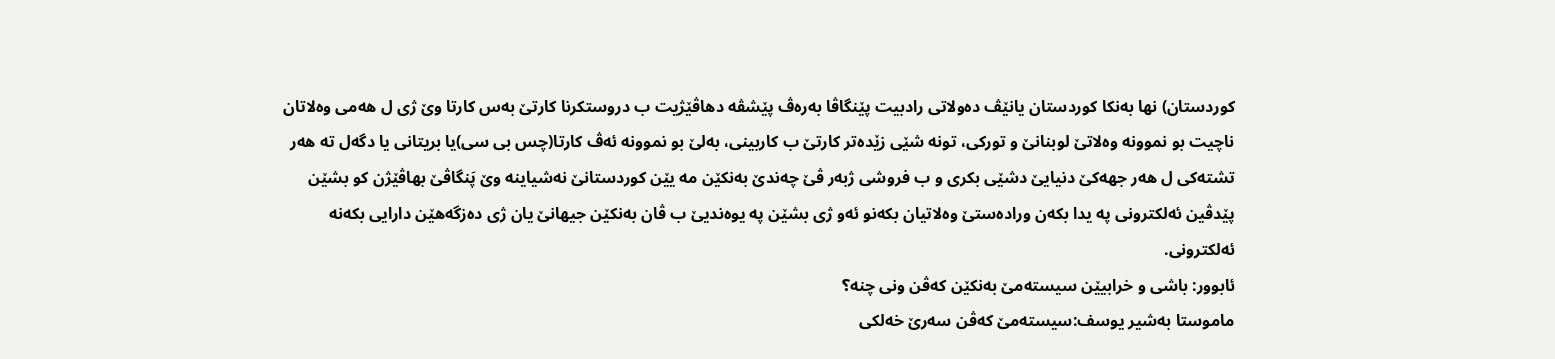کوردستان) نھا بەنکا کوردستان یانێڤ دەولاتی رادبیت پێنگاڤا بەرەڤ پێشڤە دھاڤێژیت ب دروستکرنا کارتێ بەس کارتا وێ ژی ل ھەمی وەلاتان ناچیت بو نموونە وەلاتێ لوبنانێ و تورکی، تونە شێی زێدەتر کارتێ ب کاربینی، بەلێ بو نموونە ئەڤ کارتا(چس بی سی)یا بریتانی یا دگەل تە ھەر تشتەکی ل ھەر جھەکێ دنیایێ دشێی بکری و ب فروشی ژبەر ڤێ چەندێ بەنکێن مە یێن کوردستانێ نەشیاینە وێ پَنگاڤێ بھاڤێژن کو بشێن پێدڤین ئەلکترونی پە یدا بکەن ورادەستێ وەلاتیان بکەنو ئەو ژی بشێن پە یوەندیێ ب ڤان بەنکێن جیھانێ یان ژی دەزگەھێن دارایی بکەنە ئەلکترونی.
ئابوور: باشی و خرابیێن سیستەمێ بەنکێن کەڤن ونی چنە؟
ماموستا بەشیر یوسف:سیستەمێ کەڤن سەرێ خەلکی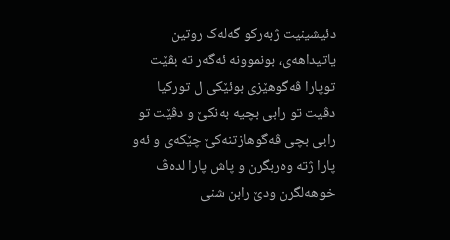دئیشینیت ژبەرکو گەلەک روتین یاتیداھەی، بونموونە ئەگەر تە بڤێت توپارا ڤەگوھێزی بوئێکی ل تورکیا دڤیت تو رابی بچیە بەنکێ و دڤێت تو رابی بچی ڤەگوھازتنەکێ چێکەی و ئەو پارا ژتە وەربگرن و پاش پارا لدەڤ خوھەلگرن ودێ رابن شنی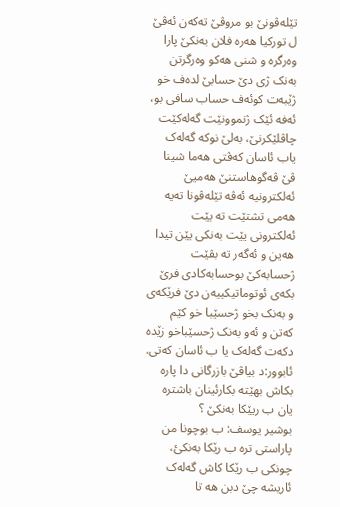تێلەڤونێ بو مروڤێ تەکەن ئەڤێ ل تورکیا ھەرە فلان بەنکێ پارا وەرگرە و شنی ھەکو وەرگرتن بەنک ژی دێ حسابێ لدەف خو ژێبەت کوئەف حساب سافی بو، ئەفە ئێک ژنموونێت گەلەکێت چاڤلێکرنێ، بەلێ نوکە گەلەک یاب ئاسان کەڤتی ھەما شینا ڤێ ڤەگوھاستنێ ھەمیێ ئەلکترونیە ئەڤە تێلەڤونا تەیە ھەمی تشتێت تە یێت ئەلکترونی یێت بەنکی یێن تیدا ھەین و ئەگەر تە بڤێت ژحسابەکێ بوحسابەکادی فرێ بکەی ئوتوماتیکییەن دێ فرێکەی و بەنک بخو ژحسێبا خو کێم کەتن و ئەو بەنک ژحسێباخو زێدە دکەت گەلەک یا ب ئاسان کەتی.
ئابوور:د بیاڤێ بازرگانی دا پارە بکاش بھێتە بکارئینان باشترە یان ب ریێکا بەنکێ ؟
بوشیر یوسف: ب بوچونا من پاراستی ترە ب رێکا بەنکئ، چونکی ب رێکا کاش گەلەک ئاریشە چێ دبن ھە تا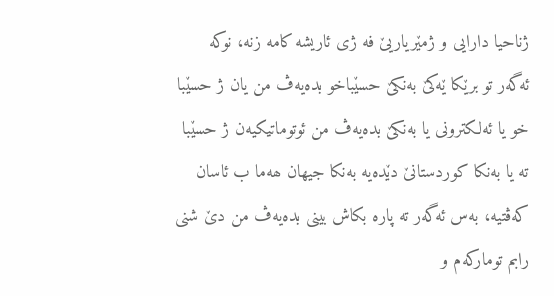ژناحیا دارایی و ژمێریاریێ فە ژی ئاریشە کامە زنە، نوکە ئەگەر تو برێکا ێەکێ بەنکێ حسێباخو بدەیەڤ من یان ژ حسێبا خو یا ئەلکترونی یا بەنکێ بدەیەڤ من ئوتوماتیکیەن ژ حسێبا تە یا بەنکا کوردستانێ دێدەیە بەنکا جیھان ھەما ب ئاسان کەڤتیە، بەس ئەگەر تە پارە بکاش بینی بدەیەڤ من دێ شنی رابم تومارکەم و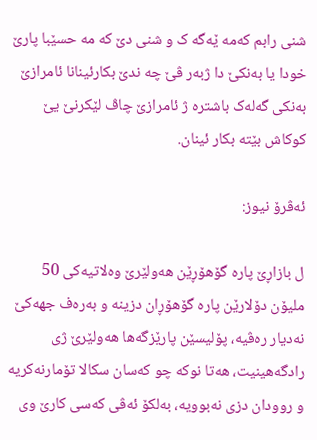شنی رابم کەمە ێەگە ک و شنی دێ کە مە حسێبا پارێ خودا یا بەنکێ دا ژبەر ڤێ چە ندێ بکارئینانا ئامرازێ بەنکی گەلەک باشترە ژ ئامرازێ چاڤ لێکرنێ یێ کوکاش بێتە بکار ئینان.

ئه‌ڤرۆ نيوز:

ل بازاڕێ پارە گۆھۆڕێن ھەولێرێ وەلاتیەکی 50 ملیۆن دۆلارێن پارە گۆھۆڕان دزینە و بەرەف جھەکێ نەدیار رەڤیە، پۆلیسێن پارێزگەھا ھەولێرێ ژی رادگەھینیت، ھەتا نوکە چو کەسان سکالا تۆمارنەکریە و روودان دزی نەبوویە، بەلکۆ ئەڤی کەسی کارێ وی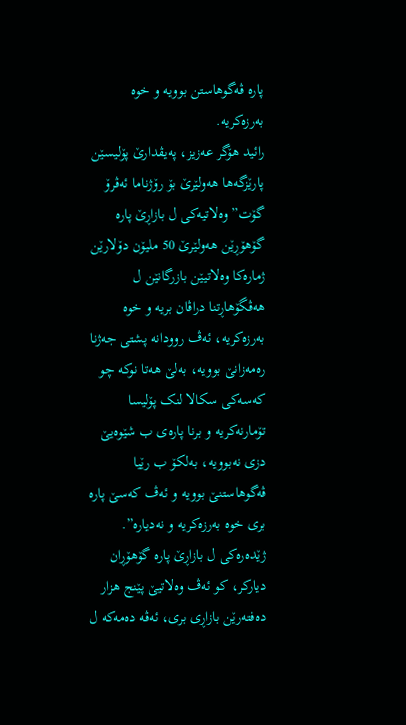پارە ڤەگوھاستن بوویە و خوە بەرزەکریە.
رائید ھۆگر عەزیز، پەیڤدارێ پۆلیسێن پارێزگەھا ھەولێرێ بۆ رۆژناما ئەڤرۆ گۆت” وەلاتیەکی ل بازاڕێ پارە گۆھۆڕێن ھەولێرێ 50 ملیۆن دۆلارێن ژمارەکا وەلاتیێن بازرگانێن ل ھەڤگۆھاڕتنا دراڤان بریە و خوە بەرزەکریە، ئەڤ روودانە پشتی جەژنا رەمەزانێ بوویە، بەلێ ھەتا نوکە چو کەسەکی سکالا لنک پۆلیسا تۆمارنەکریە و برنا پارەی ب شێوەیێ دزی نەبوویە، بەلکۆ ب رێیا ڤەگوھاستنێ بوویە و ئەڤ کەسێ پارە بری خوە بەرزەکریە و نەدیارە”.
ژێدەرەکی ل بازاڕێ پارە گۆھۆڕان دیارکر، کو ئەڤ وەلاتیێ پێنج ھزار دەفتەرێن بازاڕی بری، ئەڤە دەمەکە ل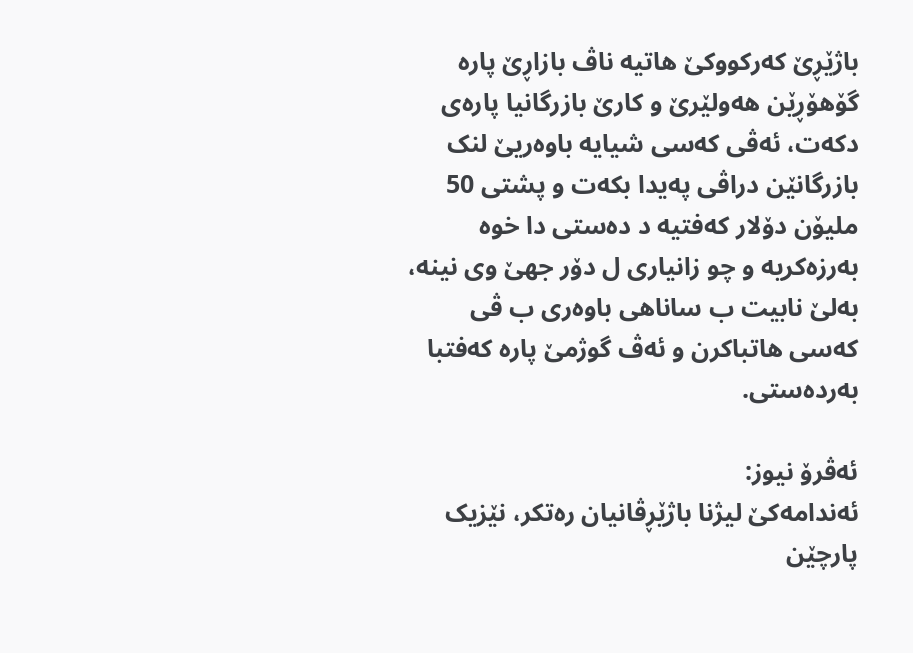باژێڕێ کەرکووکێ ھاتیە ناڤ بازاڕێ پارە گۆھۆڕێن ھەولێرێ و کارێ بازرگانیا پارەی دکەت، ئەڤی کەسی شیایە باوەریێ لنک بازرگانێن دراڤی پەیدا بکەت و پشتی 50 ملیۆن دۆلار کەفتیە د دەستی دا خوە بەرزەکریە و چو زانیاری ل دۆر جھێ وی نینە، بەلێ نابیت ب ساناھی باوەری ب ڤی کەسی ھاتباکرن و ئەڤ گوژمێ پارە کەفتبا بەردەستی.

ئەڤرۆ نیوز:
ئەندامەکێ لیژنا باژێڕڤانیان رەتکر، نێزیک پارچێن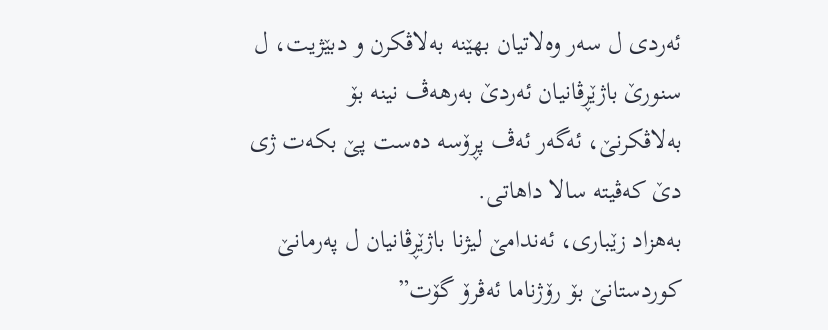ئەردی ل سەر وەلاتیان بھێنە بەلاڤکرن و دبێژیت، ل سنورێ باژێڕڤانیان ئەردێ بەرھەڤ نینە بۆ بەلاڤکرنێ، ئەگەر ئەڤ پڕۆسە دەست پێ بکەت ژی دێ کەڤیتە سالا داھاتی.
بەھزاد زێباری، ئەندامێ لیژنا باژێڕڤانیان ل پەرمانێ کوردستانێ بۆ رۆژناما ئەڤرۆ گۆت”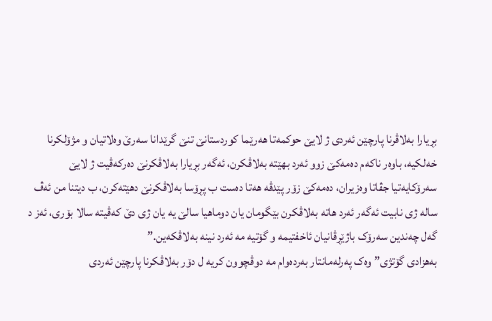بڕیارا بەلاڤرنا پارچێن ئەردی ژ لایێ حوکمەتا ھەرێما کوردستانێ تنێ گرێدانا سەرێ وەلاتیان و مژۆلکرنا خەلکیە، باوەر ناکەم دەمەکێ زوو ئەرد بھێتە بەلاڤکرن، ئەگەر بڕیارا بەلاڤکرنێ دەرکەڤیت ژ لایێ سەرۆکایەتیا جڤاتا وەزیران، دەمەکێ زۆر پێدڤە ھەتا دەست ب پڕۆسا بەلاڤکرنێ دھێتەکرن، ب دیتنا من ئەڤ سالە ژی نابیت ئەگەر ئەرد ھاتە بەلاڤکرن بێگومان یان دوماھیا سالێ یە یان ژی دێ کەڤیتە سالا بۆری، ئەز د گەل چەندین سەرۆک باژێڕڤانیان ئاخفتیمە و گۆتیە مە ئەرد نینە بەلاڤکەین.”
بەھزادی گۆتژی” وەک پەرلەمانتار بەردەوام مە دوڤچوون کریە ل دۆر بەلاڤکرنا پارچێن ئەردی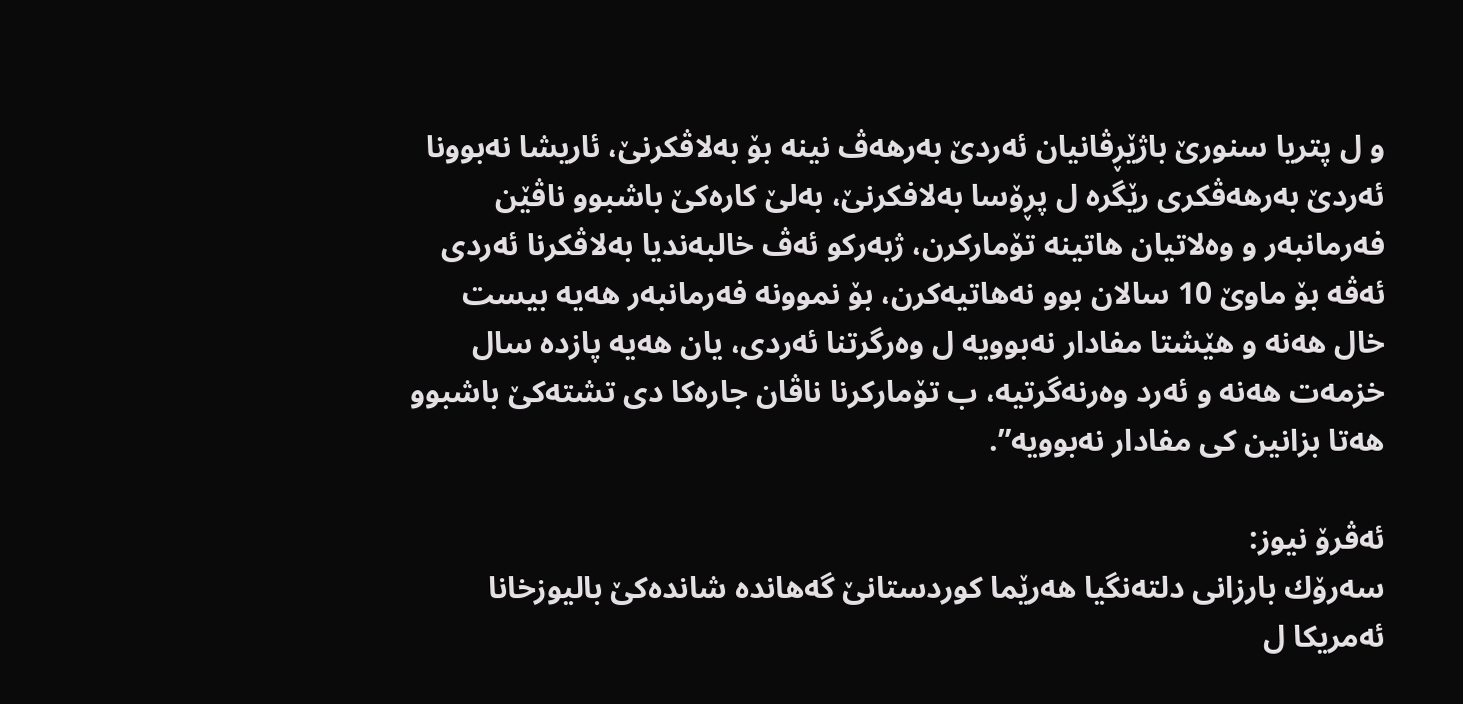و ل پتریا سنورێ باژێڕڤانیان ئەردێ بەرھەڤ نینە بۆ بەلاڤکرنێ، ئاریشا نەبوونا ئەردێ بەرھەڤکری رێگرە ل پڕۆسا بەلافکرنێ، بەلێ کارەکێ باشبوو ناڤێن فەرمانبەر و وەلاتیان ھاتینە تۆمارکرن، ژبەرکو ئەڤ خالبەندیا بەلاڤکرنا ئەردی ئەڤە بۆ ماوێ 10 سالان بوو نەھاتیەکرن، بۆ نموونە فەرمانبەر ھەیە بیست خال ھەنە و ھێشتا مفادار نەبوویە ل وەرگرتنا ئەردی، یان ھەیە پازدە سال خزمەت ھەنە و ئەرد وەرنەگرتیە، ب تۆمارکرنا ناڤان جارەکا دی تشتەکێ باشبوو ھەتا بزانین کی مفادار نەبوویە”.

ئه‌ڤرۆ نیوز:
سه‌رۆك بارزانى دلته‌نگیا هه‌رێما كوردستانێ گه‌هانده‌ شانده‌كێ بالیوزخانا ئه‌مریكا ل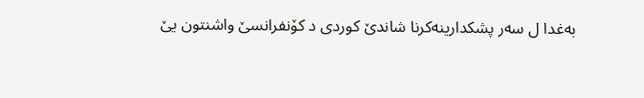به‌غدا ل سه‌ر پشكدارینه‌كرنا شاندێ كوردى د كۆنفرانسێ واشنتون یێ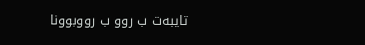تایبه‌ت ب روو ب رووبوونا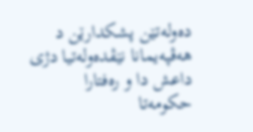ده‌وله‌تێن پشكدارێن د هه‌ڤپه‌یمانا نێڤده‌وله‌تیا دژى داعش دا و ره‌فتارا حكومه‌تا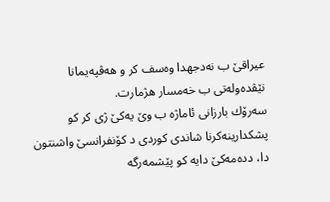عیراقێ ب نه‌دجهدا وه‌سف كر و هه‌ڤپه‌یمانا نێڤده‌وله‌تی ب خه‌مسار هژمارت.
سه‌رۆك بارزانى ئاماژه‌ ب وێ یه‌كێ ژى كر كو پشكدارینه‌كرنا شاندى كوردى د كۆنفرانسێ واشنتون دا، دده‌مه‌كێ دایه‌ كو پێشمه‌رگه‌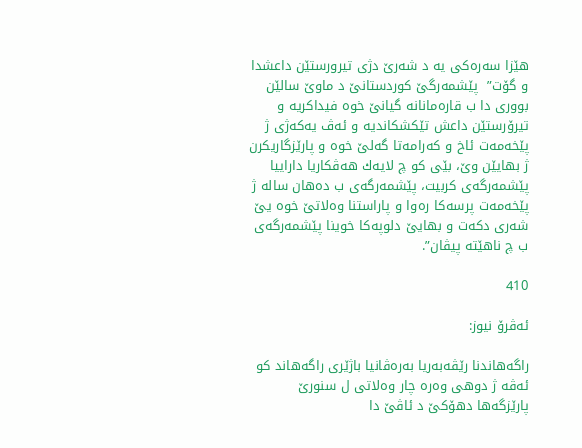هێزا سه‌ره‌كی یه‌ د شه‌رێ دژى تیرورستێن داعشدا و گۆت”  پێشمه‌رگێ كوردستانێ د ماوێ سالێن بوورى دا ب قاره‌مانانه‌ گیانێ خوه‌ فیداكریه‌ و تیرۆرستێن داعش تێكشكاندیه‌ و ئه‌ڤ یه‌كه‌ژى ژ پێخه‌مه‌ت ئاخ و كه‌رامه‌تا گه‌لێ خوه‌ و پارێزگاریكرن ژ بهایێن وێ، بێى كو چ لایه‌ك هه‌ڤكاریا داراییا پێشمه‌رگه‌ى كربیت، پێشمه‌رگه‌ى ب ده‌هان ساله‌ ژ پێخه‌مه‌ت پرسه‌كا ره‌وا و پاراستنا وه‌لاتێ خوه‌ یێ شه‌رى دكه‌ت و بهایێ دلوپه‌كا خوینا پێشمه‌رگه‌ى ب چ ناهێته‌ پیڤان”.

410

ئه‌ڤرۆ نيوز:

راگه‌هاندنا رێڤه‌به‌ريا به‌ره‌ڤانيا باژێرى راگه‌هاند كو ئه‌ڤه‌ ژ دوهى وه‌ره‌ چار وه‌لاتى ل سنورێ پارێزگه‌ها دهۆكێ د ئاڤێ دا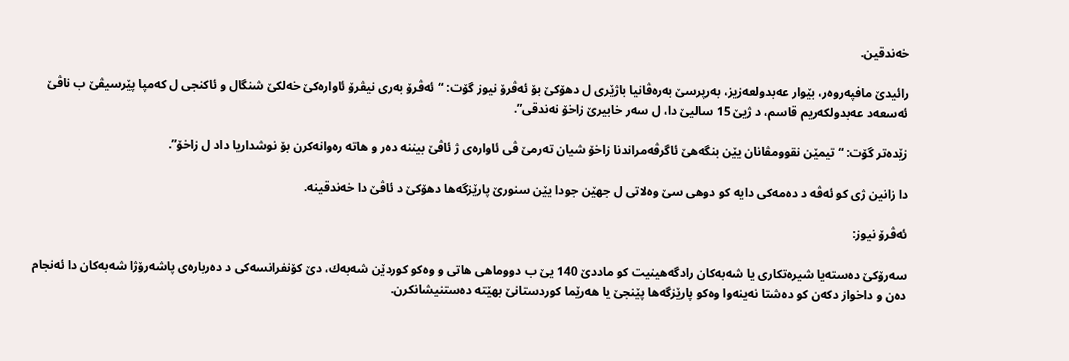خه‌ندقين.

رائيدێ مافپه‌روه‌ر، بێوار عه‌بدولعه‌زيز، به‌رپرسێ به‌ره‌ڤانيا باژێرى ل دهۆكێ بۆ ئه‌ڤرۆ نيوز گۆت: “ئه‌ڤرۆ به‌رى نيڤرۆ ئاواره‌كێ خه‌لكێ شنگال و ئاكنجى ل كه‌مپا پێرسيڤێ ب ناڤێ ئه‌سعه‌د عه‌بدولكه‌ريم قاسم، د ژيێ 15 ساليێ دا، ل سه‌ر خابيرێ زاخۆ نه‌ندقى”.

زێده‌تر گۆت: “تيمێن نقوومڤانان يێن بنگه‌هێ ئاگرڤه‌مراندنا زاخۆ شيان ته‌رمێ ڤى ئاواره‌ى ژ ئاڤێ بيننه‌ ده‌ر و هاته‌ ره‌وانه‌كرن بۆ نوشداريا داد ل زاخۆ”.

دا زانين ژى كو ئه‌ڤه‌ د ده‌مه‌كى دايه‌ كو دوهى سێ وه‌لاتى ل جهێن جودا يێن سنورێ پارێزگه‌ها دهۆكێ د ئاڤێ دا خه‌ندقينه‌.

ئه‌ڤرۆ نيوز:

سه‌رۆكێ ده‌سته‌يا شيره‌تكارى يا شه‌به‌كان رادگه‌هينيت كو ماددێ 140 يێ ب دووماهى هاتى و وه‌كو كوردێن شه‌به‌ك، دێ كۆنفرانسه‌كى د ده‌رباره‌ى پاشه‌رۆژا شه‌به‌كان دا ئه‌نجام ده‌ن و داخواز دكه‌ن كو ده‌شتا نه‌ينه‌وا وه‌كو پارێزگه‌ها پێنجێ يا هه‌رێما كوردستانێ بهێته‌ ده‌ستنيشانكرن.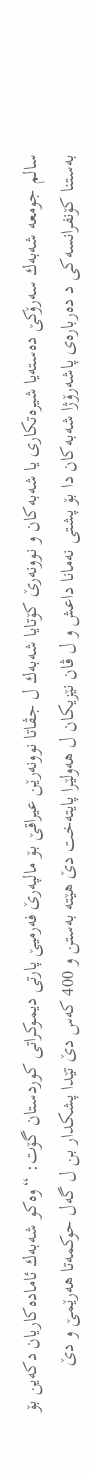سالم جومعه‌ شه‌به‌ك سه‌رۆكێ ده‌سته‌يا شيره‌تكارى يا شه‌به‌كان و نوونه‌رێ كۆتايا شه‌به‌ك ل جڤاتا نوونه‌رێن عيراقێ بۆ مالپه‌رێ فه‌رميێ پارتى ديموكراتى كوردستان گۆت: “وه‌كو شه‌به‌ك ئاماده‌كاريان دكه‌ين بۆ به‌ستنا كۆنفرانسه‌كى د ده‌رباره‌ى پاشه‌رۆژا شه‌به‌كان دا بۆ پشتى نه‌مانا داعش و ل ڤان نێزيكان ل هه‌ولێرا پايته‌خت دێ هێته‌ به‌ستن و 400 كه‌س دێ تێدا پشكدار بن ل گه‌ل حوكمه‌تا هه‌رێمێ و دێ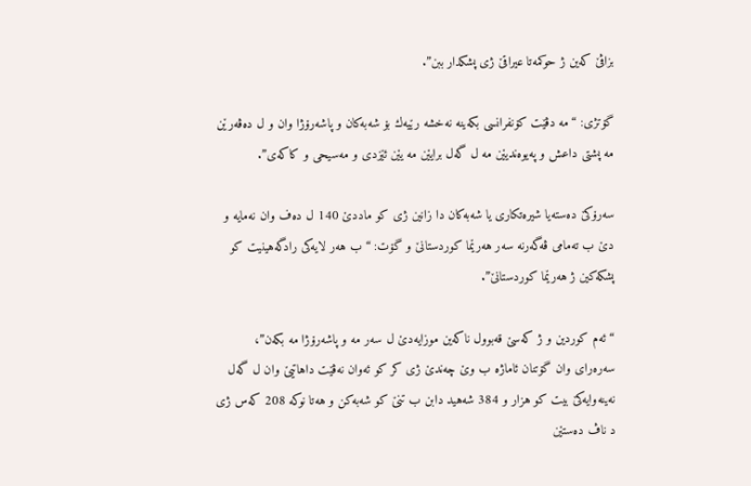بزاڤێ كه‌ين ژ حوكمه‌تا عيراقێ ژى پشكدار ببن”.

گۆتژى: “مه‌ دڤێت كۆنفرانسى بكه‌ينه‌ نه‌خشه‌ رێيه‌ك بۆ شه‌به‌كان و پاشه‌رۆژا وان و ل ده‌ڤه‌رێن مه‌ پشتى داعش و په‌يوه‌نديێن مه‌ ل گه‌ل برايێن مه‌ يێن ئێزدى و مه‌سيحى و كاكه‌ى”.

سه‌رۆكێ ده‌سته‌يا شيره‌تكارى يا شه‌به‌كان دا زانين ژى كو ماددێ 140 ل ده‌ف وان نه‌مايه‌ و دێ ب ته‌مامى ڤه‌گه‌رنه‌ سه‌ر هه‌رێما كوردستانێ و گۆت: “ب هه‌ر لايه‌كى رادگه‌هينيت كو پشكه‌كين ژ هه‌رێما كوردستانێ”.

“ئه‌م كوردين و ژ كه‌سێ قه‌بوول ناكه‌ين موزايه‌دێ ل سه‌ر مه‌ و پاشه‌رۆژا مه‌ بكه‌ن”، سه‌ره‌راى وان گۆتنان ئاماژه‌ ب وێ چه‌ندێ ژى كر كو ئه‌وان نه‌ڤێت داهاتيێ وان ل گه‌ل نه‌ينه‌وايه‌كێ بيت كو هزار و 384 شه‌هيد دابن ب تنێ كو شه‌به‌كن و هه‌تا نوكه‌ 208 كه‌س ژى د ناڤ ده‌ستێن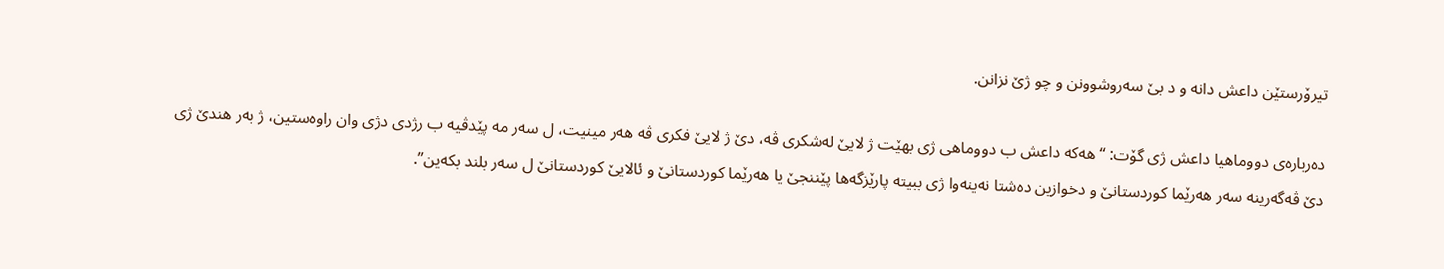تيرۆرستێن داعش دانه‌ و د بێ سه‌روشوونن و چو ژێ نزانن.

ده‌رباره‌ى دووماهيا داعش ژى گۆت: “هه‌كه‌ داعش ب دووماهى ژى بهێت ژ لايێ له‌شكرى ڤه‌، دێ ژ لايێ فكرى ڤه‌ هه‌ر مينيت، ل سه‌ر مه‌ پێدڤيه‌ ب رژدى دژى وان راوه‌ستين، ژ به‌ر هندێ ژى دێ ڤه‌گه‌رينه‌ سه‌ر هه‌رێما كوردستانێ و دخوازين ده‌شتا نه‌ينه‌وا ژى ببيته‌ پارێزگه‌ها پێننجێ يا هه‌رێما كوردستانێ و ئالايێ كوردستانێ ل سه‌ر بلند بكه‌ين”.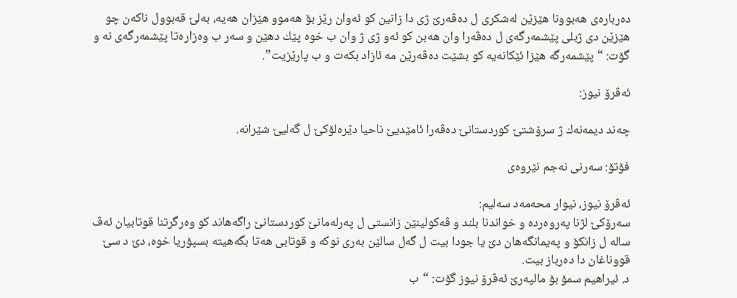ده‌رباره‌ى هه‌بوونا هێزێن له‌شكرى ل ده‌ڤه‌رێ ژى دا زانين كو ئه‌وان رێز بۆ هه‌موو هێزان هه‌يه‌، به‌لێ قه‌بوول ناكه‌ن چو هێزێن دى ژبلى پێشمه‌رگه‌ى ل ده‌ڤه‌را وان هه‌بن كو ئه‌و ژى ژ وان ب خوه‌ پێك دهێن و سه‌ر ب وه‌زاره‌تا پێشمه‌رگه‌ى نه‌ و گۆت: “پێشمه‌رگه‌ هێزا ئێكانه‌يه‌ كو بشێت ده‌ڤه‌رێن مه‌ ئازاد بكه‌ت و ب پارێزيت”.

ئه‌ڤرۆ نيوز:

چه‌ند ديمه‌نه‌ك ژ سرۆشتێ كوردستانێ ده‌ڤه‌را ئامێديێ ناحيا دێره‌لۆكێ ل گه‌ليێ شێرانه‌.

فۆتۆ: سه‌رنى نه‌جم نێروه‌ى

ئەڤرۆ نیوز، نيوار محه‌مه‌د سه‌ليم:
سەرۆکێ لژنا پەروەردە و خواندنا بلند و ڤەکولینێن زانستی ل پەرلەمانێ کوردستانێ راگەھاند کو وەرگرتنا قوتابیان ئەڤ سالە ل زانکۆ و پەیمانگەھان دێ یا جودا بیت ل گەل سالێن بەری نوکە و قوتابی ھەتا بگەھیتە بسپۆریا خوە، دێ د سێ قووناغان دا دەرباز بیت.
د. ئیراھیم سمۆ بۆ مالپەرێ ئه‌ڤرۆ نيوز گۆت: “ب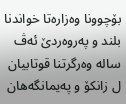بۆچوونا وەزارەتا خواندنا بلند و پەروەردێ ئەڤ سالە وەرگرتنا قوتابیان ل زانکۆ و پەیمانگەھان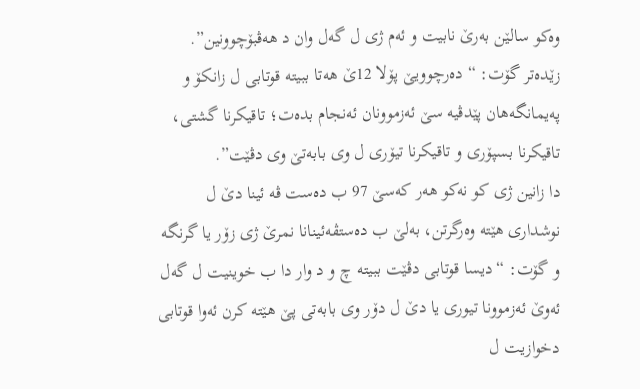وەکو سالێن بەرێ نابیت و ئەم ژی ل گەل وان د ھەڤبۆچوونین”.
زێدەتر گۆت: “دەرچوویێ پۆلا 12ێ ھەتا ببیتە قوتابی ل زانکۆ و پەیمانگەھان پێدڤیە سێ ئەزموونان ئەنجام بدەت؛ تاقیکرنا گشتی، تاقیکرنا بسپۆری و تاقیکرنا تیۆری ل وی بابەتێ وی دڤێت”.
دا زانین ژی کو نەکو ھەر کەسێ 97 ب دەست ڤە ئینا دێ ل نوشداری ھێتە وەرگرتن، بەلێ ب دەستڤەئینانا نمرێ ژی زۆر یا گرنگە و گۆت: “دیسا قوتابی دڤێت ببیتە چ و د وار دا ب خوینیت ل گەل ئەوێ ئەزموونا تیوری یا دێ ل دۆر وی بابەتی پێ ھێتە کرن ئەوا قوتابی دخوازیت ل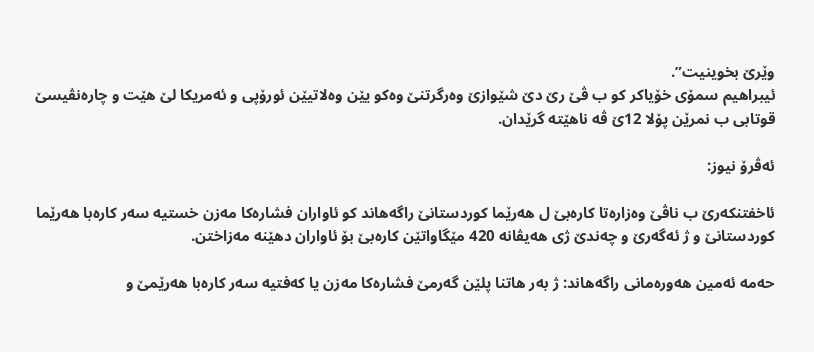وێرێ بخوینیت”.
ئیبراھیم سمۆی خۆیاکر کو ب ڤێ رێ دێ شێوازێ وەرگرتنێ وەکو یێن وەلاتیێن ئورۆپی و ئەمریکا لێ ھێت و چارەنڤیسێ قوتابی ب نمرێن پۆلا 12ێ ڤە ناھێتە گرێدان.

ئه‌ڤرۆ نيوز:

ئاخفتنكه‌رێ ب ناڤێ وه‌زاره‌تا كاره‌بێ ل هه‌رێما كوردستانێ راگه‌هاند كو ئاواران فشاره‌كا مه‌زن خستيه‌ سه‌ر كاره‌با هه‌رێما كوردستانێ و ژ ئه‌گه‌رێ و چه‌ندێ ژى هه‌يڤانه‌ 420 مێگاواتێن كاره‌بێ بۆ ئاواران دهێنه‌ مه‌زاختن.

حه‌مه‌ ئه‌مين هه‌وره‌مانى راگه‌هاند: ژ به‌ر هاتنا پلێن گه‌رمێ فشاره‌كا مه‌زن يا كه‌فتيه‌ سه‌ر كاره‌با هه‌رێمێ و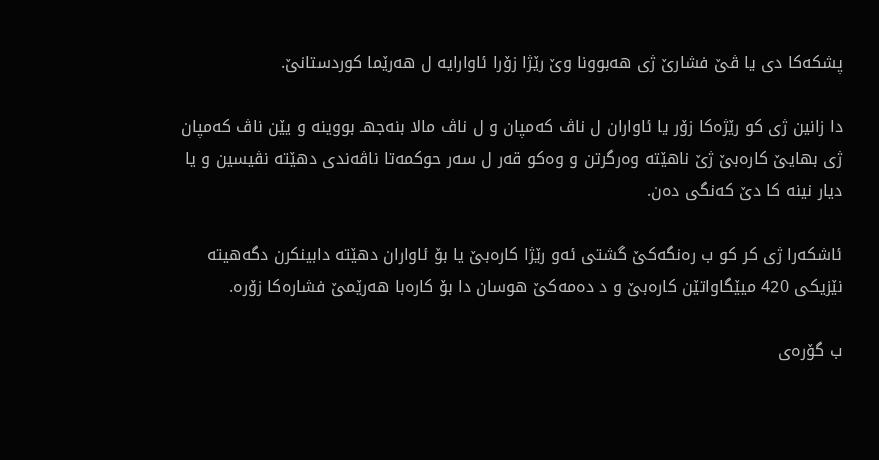پشكه‌كا دى يا ڤێ فشارێ ژى هه‌بوونا وێ رێژا زۆرا ئاوارايه‌ ل هه‌رێما كوردستانێ.

دا زانين ژى كو رێژه‌كا زۆر يا ئاواران ل ناڤ كه‌مپان و ل ناڤ مالا بنه‌جهـ بووينه‌ و يێن ناڤ كه‌مپان ژى بهايێ كاره‌بێ ژێ ناهێته‌ وه‌رگرتن و وه‌كو قه‌ر ل سه‌ر حوكمه‌تا ناڤه‌ندى دهێته‌ نڤيسين و يا ديار نينه‌ كا دێ كه‌نگى ده‌ن.

ئاشكه‌را ژى كر كو ب ره‌نگه‌كێ گشتى ئه‌و رێژا كاره‌بێ يا بۆ ئاواران دهێته‌ دابينكرن دگه‌هيته‌ نێزيكى 420 ميێگاواتێن كاره‌بێ و د ده‌مه‌كێ هوسان دا بۆ كاره‌با هه‌رێمێ فشاره‌كا زۆره‌.

ب گۆره‌ى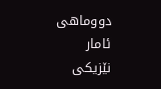دووماهى ئامار نێزيكى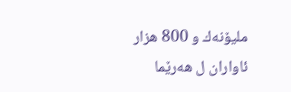مليۆنه‌ك و 800 هزار ئاواران ل هه‌رێما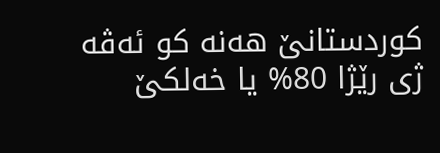كوردستانێ هه‌نه‌ كو ئه‌ڤه‌ ژى رێژا 80% يا خه‌لكێ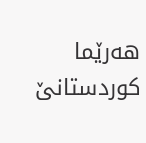هه‌رێما كوردستانێ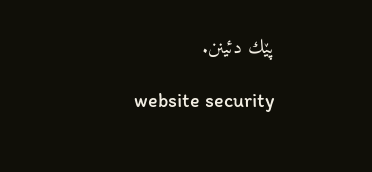پێك دئينن.

website security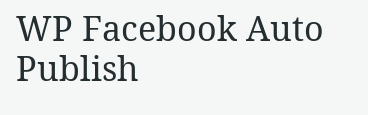WP Facebook Auto Publish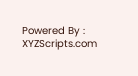Powered By : XYZScripts.com